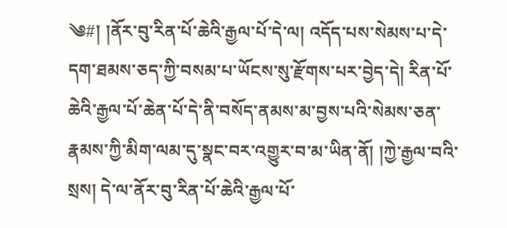༄#། །ནོར་བུ་རིན་པོ་ཆེའི་རྒྱལ་པོ་དེ་ལ། འདོད་པས་སེམས་པ་དེ་དག་ཐམས་ཅད་ཀྱི་བསམ་པ་ཡོངས་སུ་རྫོགས་པར་བྱེད་དེ། རིན་པོ་ཆེའི་རྒྱལ་པོ་ཆེན་པོ་དེ་ནི་བསོད་ནམས་མ་བྱས་པའི་སེམས་ཅན་རྣམས་ཀྱི་མིག་ལམ་དུ་སྣང་བར་འགྱུར་བ་མ་ཡིན་ནོ། །ཀྱེ་རྒྱལ་བའི་སྲས། དེ་ལ་ནོར་བུ་རིན་པོ་ཆེའི་རྒྱལ་པོ་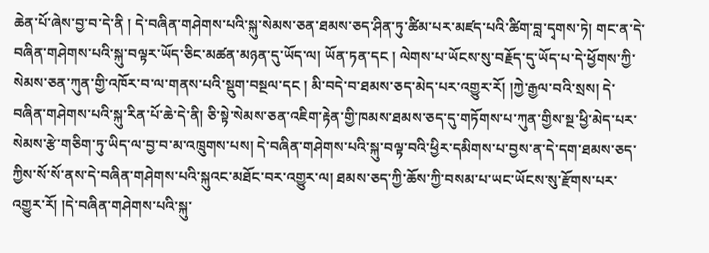ཆེན་པོ་ཞེས་བྱ་བ་དེ་ནི ། དེ་བཞིན་གཤེགས་པའི་སྐུ་སེམས་ཅན་ཐམས་ཅད་ཤིན་ཏུ་ཚིམ་པར་མཛད་པའི་ཚིག་བླ་དྭགས་ཏེ། གང་ན་དེ་བཞིན་གཤེགས་པའི་སྐུ་བལྟར་ཡོད་ཅིང་མཚན་མཉན་དུ་ཡོད་ལ། ཡོན་ཏན་དང ། ལེགས་པ་ཡོངས་སུ་བརྗོད་དུ་ཡོད་པ་དེ་ཕྱོགས་ཀྱི་སེམས་ཅན་ཀུན་གྱི་འཁོར་བ་ལ་གནས་པའི་སྡུག་བསྔལ་དང ། མི་བདེ་བ་ཐམས་ཅད་མེད་པར་འགྱུར་རོ། །ཀྱེ་རྒྱལ་བའི་སྲས། དེ་བཞིན་གཤེགས་པའི་སྐུ་རིན་པོ་ཆེ་དེ་ནི། ཅི་སྟེ་སེམས་ཅན་འཇིག་རྟེན་གྱི་ཁམས་ཐམས་ཅད་དུ་གཏོགས་པ་ཀུན་གྱིས་སྔ་ཕྱི་མེད་པར་སེམས་རྩེ་གཅིག་ཏུ་ཡིད་ལ་བྱ་བ་མ་འཁྲུགས་པས། དེ་བཞིན་གཤེགས་པའི་སྐུ་བལྟ་བའི་ཕྱིར་དམིགས་པ་བྱས་ན་དེ་དག་ཐམས་ཅད་ཀྱིས་སོ་སོ་ནས་དེ་བཞིན་གཤེགས་པའི་སྐུའང་མཐོང་བར་འགྱུར་ལ། ཐམས་ཅད་ཀྱི་ཆོས་ཀྱི་བསམ་པ་ཡང་ཡོངས་སུ་རྫོགས་པར་འགྱུར་རོ། །དེ་བཞིན་གཤེགས་པའི་སྐུ་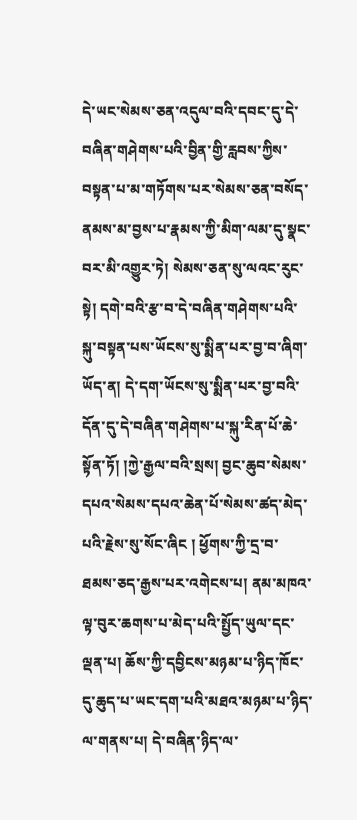དེ་ཡང་སེམས་ཅན་འདུལ་བའི་དབང་དུ་དེ་
བཞིན་གཤེགས་པའི་བྱིན་གྱི་རླབས་ཀྱིས་བསྟན་པ་མ་གཏོགས་པར་སེམས་ཅན་བསོད་ནམས་མ་བྱས་པ་རྣམས་ཀྱི་མིག་ལམ་དུ་སྣང་བར་མི་འགྱུར་ཏེ། སེམས་ཅན་སུ་ལའང་རུང་སྟེ། དགེ་བའི་རྩ་བ་དེ་བཞིན་གཤེགས་པའི་སྐུ་བསྟན་པས་ཡོངས་སུ་སྨིན་པར་བྱ་བ་ཞིག་ཡོད་ན། དེ་དག་ཡོངས་སུ་སྨིན་པར་བྱ་བའི་དོན་དུ་དེ་བཞིན་གཤེགས་པ་སྐུ་རིན་པོ་ཆེ་སྟོན་ཏོ། །ཀྱེ་རྒྱལ་བའི་སྲས། བྱང་ཆུབ་སེམས་དཔའ་སེམས་དཔའ་ཆེན་པོ་སེམས་ཚད་མེད་པའི་རྗེས་སུ་སོང་ཞིང ། ཕྱོགས་ཀྱི་དྲ་བ་ཐམས་ཅད་རྒྱས་པར་འགེངས་པ། ནམ་མཁའ་ལྟ་བུར་ཆགས་པ་མེད་པའི་སྤྱོད་ཡུལ་དང་ལྡན་པ། ཆོས་ཀྱི་དབྱིངས་མཉམ་པ་ཉིད་ཁོང་དུ་ཆུད་པ་ཡང་དག་པའི་མཐའ་མཉམ་པ་ཉིད་ལ་གནས་པ། དེ་བཞིན་ཉིད་ལ་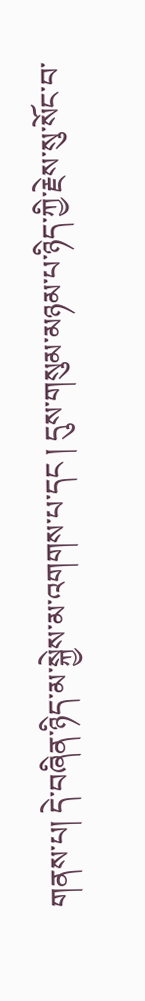གནས་པ། དེ་བཞིན་ཉིད་མ་སྐྱེས་མ་འགགས་པ་དང ། དུས་གསུམ་མཉམ་པ་ཉིད་ཀྱི་རྗེས་སུ་སོང་བ་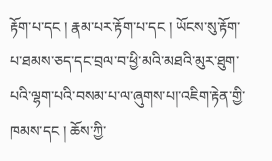རྟོག་པ་དང ། རྣམ་པར་རྟོག་པ་དང ། ཡོངས་སུ་རྟོག་པ་ཐམས་ཅད་དང་བྲལ་བ་ཕྱི་མའི་མཐའི་མུར་ཐུག་པའི་ལྷག་པའི་བསམ་པ་ལ་ཞུགས་པ།་འཇིག་རྟེན་གྱི་ཁམས་དང ། ཆོས་ཀྱི་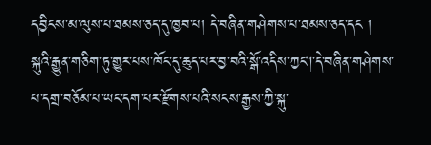དབྱིངས་མ་ལུས་པ་ཐམས་ཅད་དུ་ཁྱབ་པ། དེ་བཞིན་གཤེགས་པ་ཐམས་ཅད་དང ། སྐུའི་རྒྱུན་གཅིག་ཏུ་གྱུར་པས་ཁོང་དུ་ཆུད་པར་བྱ་བའི་སྒོ་འདིས་ཀྱང།་དེ་བཞིན་གཤེགས་པ་དགྲ་བཅོམ་པ་ཡང་དག་པར་རྫོགས་པའི་སངས་རྒྱས་ཀྱི་སྐུ་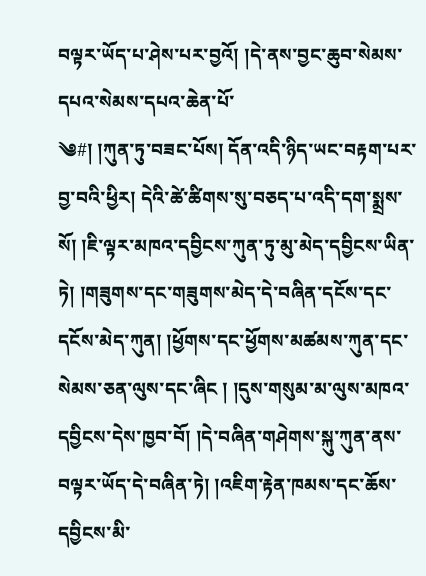བལྟར་ཡོད་པ་ཤེས་པར་བྱའོ། །དེ་ནས་བྱང་ཆུབ་སེམས་དཔའ་སེམས་དཔའ་ཆེན་པོ་
༄#། །ཀུན་ཏུ་བཟང་པོས། དོན་འདི་ཉིད་ཡང་བརྟག་པར་བྱ་བའི་ཕྱིར། དེའི་ཚེ་ཚིགས་སུ་བཅད་པ་འདི་དག་སྨྲས་སོ། །ཇི་ལྟར་མཁའ་དབྱིངས་ཀུན་ཏུ་མུ་མེད་དབྱིངས་ཡིན་ཏེ། །གཟུགས་དང་གཟུགས་མེད་དེ་བཞིན་དངོས་དང་དངོས་མེད་ཀུན། །ཕྱོགས་དང་ཕྱོགས་མཚམས་ཀུན་དང་སེམས་ཅན་ལུས་དང་ཞིང ། །དུས་གསུམ་མ་ལུས་མཁའ་དབྱིངས་དེས་ཁྱབ་བོ། །དེ་བཞིན་གཤེགས་སྐུ་ཀུན་ནས་བལྟར་ཡོད་དེ་བཞིན་ཏེ། །འཇིག་རྟེན་ཁམས་དང་ཆོས་དབྱིངས་མི་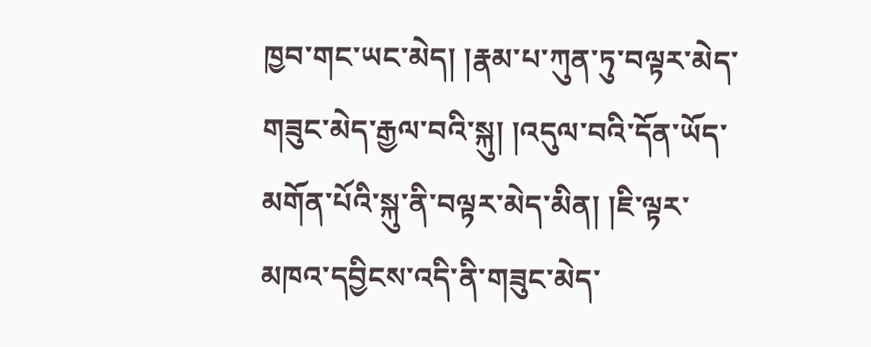ཁྱབ་གང་ཡང་མེད། །རྣམ་པ་ཀུན་ཏུ་བལྟར་མེད་གཟུང་མེད་རྒྱལ་བའི་སྐུ། །འདུལ་བའི་དོན་ཡོད་མགོན་པོའི་སྐུ་ནི་བལྟར་མེད་མིན། །ཇི་ལྟར་མཁའ་དབྱིངས་འདི་ནི་གཟུང་མེད་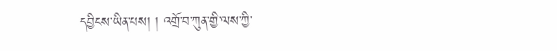དབྱིངས་ཡིན་པས། ། འགྲོ་བ་ཀུན་གྱི་ལས་ཀྱི་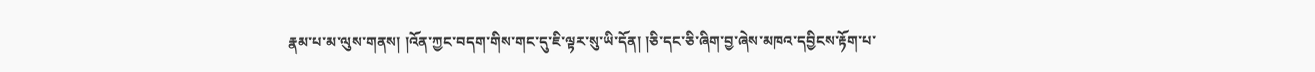རྣམ་པ་མ་ལུས་གནས། །འོན་ཀྱང་བདག་གིས་གང་དུ་ཇི་ལྟར་སུ་ཡི་དོན། །ཅི་དང་ཅི་ཞིག་བྱ་ཞེས་མཁའ་དབྱིངས་རྟོག་པ་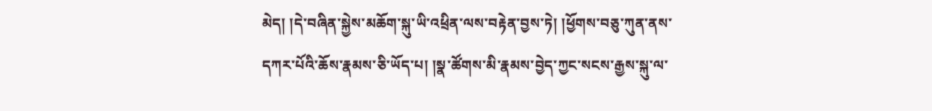མེད། །དེ་བཞིན་སྐྱེས་མཆོག་སྐུ་ཡི་འཕྲིན་ལས་བརྟེན་བྱས་ཏེ། །ཕྱོགས་བཅུ་ཀུན་ནས་དཀར་པོའི་ཆོས་རྣམས་ཅི་ཡོད་པ། །སྣ་ཚོགས་མི་རྣམས་བྱེད་ཀྱང་སངས་རྒྱས་སྐུ་ལ་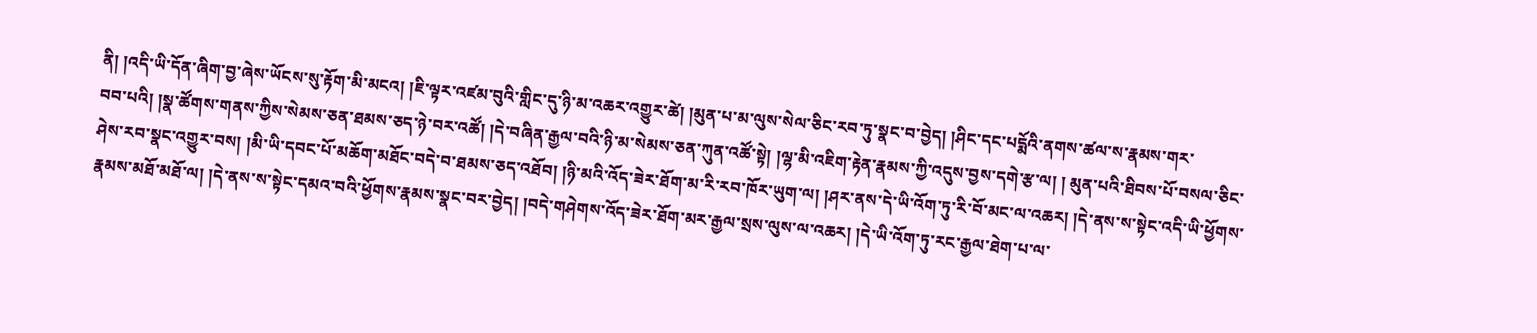ནི། །འདི་ཡི་དོན་ཞིག་བྱ་ཞེས་ཡོངས་སུ་རྟོག་མི་མངའ། །ཇི་ལྟར་འཛམ་བུའི་གླིང་དུ་ཉི་མ་འཆར་འགྱུར་ཚེ། །མུན་པ་མ་ལུས་སེལ་ཅིང་རབ་ཏུ་སྣང་བ་བྱེད། །ཤིང་དང་པདྨོའི་ནགས་ཚལ་ས་རྣམས་གར་
བབ་པའི། །སྣ་ཚོགས་གནས་ཀྱིས་སེམས་ཅན་ཐམས་ཅད་ཉེ་བར་འཚོ། །དེ་བཞིན་རྒྱལ་བའི་ཉི་མ་སེམས་ཅན་ཀུན་འཚོ་སྟེ། །ལྷ་མི་འཇིག་རྟེན་རྣམས་ཀྱི་འདུས་བྱས་དགེ་རྩ་ལ། ། མུན་པའི་ཐིབས་པོ་བསལ་ཅིང་ཤེས་རབ་སྣང་འགྱུར་བས། །མི་ཡི་དབང་པོ་མཆོག་མཐོང་བདེ་བ་ཐམས་ཅད་འཐོབ། །ཉི་མའི་འོད་ཟེར་ཐོག་མ་རི་རབ་ཁོར་ཡུག་ལ། །ཤར་ནས་དེ་ཡི་འོག་ཏུ་རི་བོ་མང་ལ་འཆར། །དེ་ནས་ས་སྟེང་འདི་ཡི་ཕྱོགས་རྣམས་མཐོ་མཐོ་ལ། །དེ་ནས་ས་སྟེང་དམའ་བའི་ཕྱོགས་རྣམས་སྣང་བར་བྱེད། །བདེ་གཤེགས་འོད་ཟེར་ཐོག་མར་རྒྱལ་སྲས་ལུས་ལ་འཆར། །དེ་ཡི་འོག་ཏུ་རང་རྒྱལ་ཐེག་པ་ལ་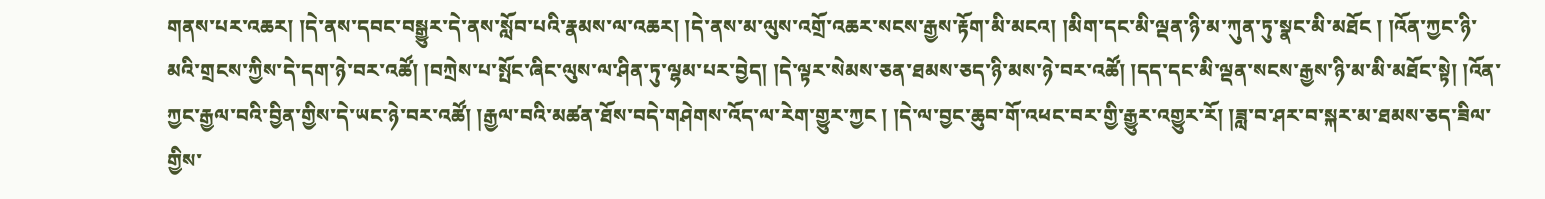གནས་པར་འཆར། །དེ་ནས་དབང་བསྒྱུར་དེ་ནས་སློབ་པའི་རྣམས་ལ་འཆར། །དེ་ནས་མ་ལུས་འགྲོ་འཆར་སངས་རྒྱས་རྟོག་མི་མངའ། །མིག་དང་མི་ལྡན་ཉི་མ་ཀུན་ཏུ་སྣང་མི་མཐོང ། །འོན་ཀྱང་ཉི་མའི་གྲངས་ཀྱིས་དེ་དག་ཉེ་བར་འཚོ། །བཀྲེས་པ་སྤོང་ཞིང་ལུས་ལ་ཤིན་ཏུ་ལྷམ་པར་བྱེད། །དེ་ལྟར་སེམས་ཅན་ཐམས་ཅད་ཉི་མས་ཉེ་བར་འཚོ། །དད་དང་མི་ལྡན་སངས་རྒྱས་ཉི་མ་མི་མཐོང་སྟེ། །འོན་ཀྱང་རྒྱལ་བའི་བྱིན་གྱིས་དེ་ཡང་ཉེ་བར་འཚོ། །རྒྱལ་བའི་མཚན་ཐོས་བདེ་གཤེགས་འོད་ལ་རེག་གྱུར་ཀྱང ། །དེ་ལ་བྱང་ཆུབ་གོ་འཕང་བར་གྱི་རྒྱུར་འགྱུར་རོ། །ཟླ་བ་ཤར་བ་སྐར་མ་ཐམས་ཅད་ཟིལ་གྱིས་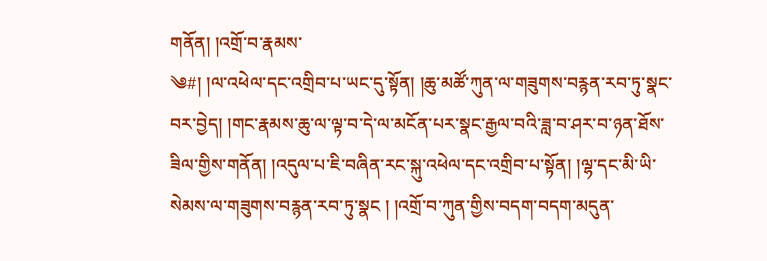གནོན། །འགྲོ་བ་རྣམས་
༄#། །ལ་འཕེལ་དང་འགྲིབ་པ་ཡང་དུ་སྟོན། །ཆུ་མཚོ་ཀུན་ལ་གཟུགས་བརྙན་རབ་ཏུ་སྣང་བར་བྱེད། །གང་རྣམས་ཆུ་ལ་ལྟ་བ་དེ་ལ་མངོན་པར་སྣང་རྒྱལ་བའི་ཟླ་བ་ཤར་བ་ཉན་ཐོས་ཟིལ་གྱིས་གནོན། །འདུལ་པ་ཇི་བཞིན་རང་སྐུ་འཕེལ་དང་འགྲིབ་པ་སྟོན། །ལྷ་དང་མི་ཡི་སེམས་ལ་གཟུགས་བརྙན་རབ་ཏུ་སྣང ། །འགྲོ་བ་ཀུན་གྱིས་བདག་བདག་མདུན་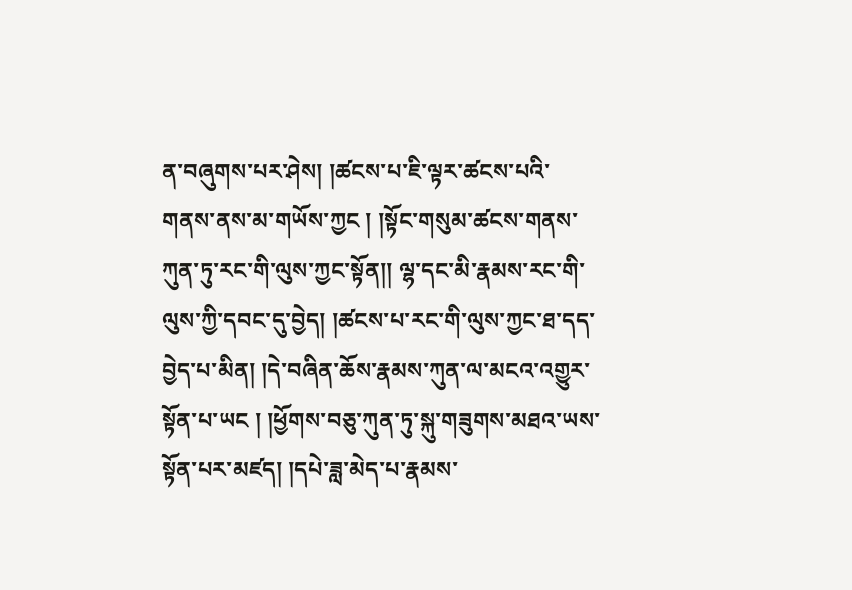ན་བཞུགས་པར་ཤེས། །ཚངས་པ་ཇི་ལྟར་ཚངས་པའི་གནས་ནས་མ་གཡོས་ཀྱང ། །སྟོང་གསུམ་ཚངས་གནས་ཀུན་ཏུ་རང་གི་ལུས་ཀྱང་སྟོན།། ལྷ་དང་མི་རྣམས་རང་གི་ལུས་ཀྱི་དབང་དུ་བྱེད། །ཚངས་པ་རང་གི་ལུས་ཀྱང་ཐ་དད་བྱེད་པ་མིན། །དེ་བཞིན་ཆོས་རྣམས་ཀུན་ལ་མངའ་འགྱུར་སྟོན་པ་ཡང ། །ཕྱོགས་བཅུ་ཀུན་ཏུ་སྐུ་གཟུགས་མཐའ་ཡས་སྟོན་པར་མཛད། །དཔེ་ཟླ་མེད་པ་རྣམས་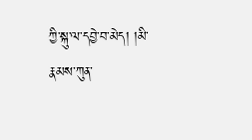ཀྱི་སྐུ་ལ་དབྱེ་བ་མེད། །མི་རྣམས་ཀུན་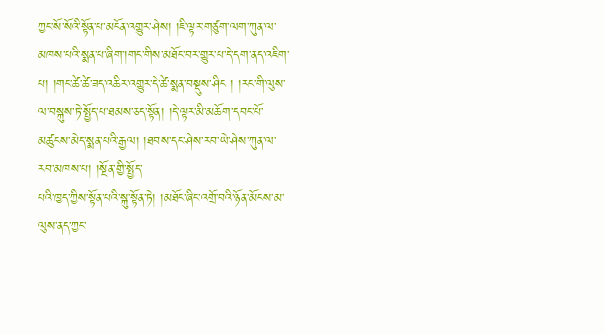ཀྱང་སོ་སོའི་སྟོན་པ་མངོན་འགྱུར་ཤེས། །ཇི་ལྟར་གཙུག་ལག་ཀུན་ལ་མཁས་པའི་སྨན་པ་ཞིག་།གང་གིས་མཐོང་བར་གྱུར་པ་དེ་དག་ནད་འཇིག་པ། །གང་ཚེ་ཚེ་ཟད་འཆིར་འགྱུར་དེ་ཚེ་སྨན་བསྡུས་ཤིང ། །རང་གི་ལུས་ལ་བསྐུས་ཏེ་སྤྱོད་པ་ཐམས་ཅད་སྟོན། །དེ་ལྟར་མི་མཆོག་དབང་པོ་མཚུངས་མེད་སྨན་པའི་རྒྱལ། །ཐབས་དང་ཤེས་རབ་ཡེ་ཤེས་ཀུན་ལ་རབ་མཁས་པ། །སྔོན་གྱི་སྤྱོད་
པའི་ཁྱད་ཀྱིས་སྟོན་པའི་སྐུ་སྟོན་ཏེ། །མཐོང་ཞིང་འགྲོ་བའི་ཉོན་མོངས་མ་ལུས་ནད་ཀྱང་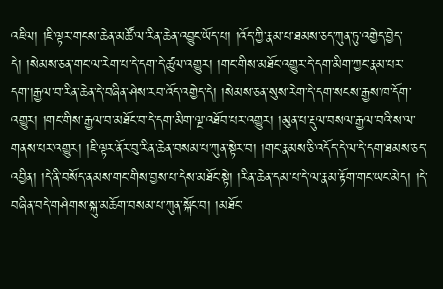འཇིལ། །ཇི་ལྟར་གངས་ཆེན་མཚོ་ལ་རིན་ཆེན་འབྱུང་ཡོད་པ། །འོད་ཀྱི་རྣམ་པ་ཐམས་ཅད་ཀུན་ཏུ་འགྱེད་བྱེད་དེ། །སེམས་ཅན་གང་ལ་རེག་པ་དེ་དག་དེ་ཚུལ་འགྱུར། །གང་གིས་མཐོང་འགྱུར་དེ་དག་མིག་ཀྱང་རྣམ་པར་དག་།རྒྱལ་བ་རིན་ཆེན་དེ་བཞིན་ཤེས་རབ་འོད་འགྱེད་དེ། །སེམས་ཅན་སུས་རེག་དེ་དག་སངས་རྒྱས་ཁ་དོག་འགྱུར། །གང་གིས་རྒྱལ་བ་མཐོང་བ་དེ་དག་མིག་ལྔ་འཐོབ་པར་འགྱུར། །མུན་པ་རྡུལ་བསལ་རྒྱལ་བའི་ས་ལ་གནས་པར་འགྱུར། །ཇི་ལྟར་ནོར་བུ་རིན་ཆེན་བསམ་པ་ཀུན་སྟེར་བ། །གང་རྣམས་ཅི་འདོད་དེ་ལ་དེ་དག་ཐམས་ཅད་འབྱིན། །དེ་ནི་བསོད་ནམས་གང་གིས་བྱས་པ་དེས་མཐོང་སྟེ། །རིན་ཆེན་དམ་པ་དེ་ལ་རྣམ་རྟོག་གང་ཡང་མེད། །དེ་བཞིན་བདེ་གཤེགས་སྐུ་མཆོག་བསམ་པ་ཀུན་སྐོང་བ། །མཐོང་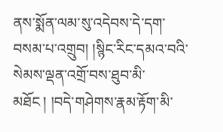ནས་སྨོན་ལམ་སུ་འདེབས་དེ་དག་བསམ་པ་འགྲུབ། །སྙིང་རིང་དམའ་བའི་སེམས་ལྡན་འགྲོ་བས་ཐུབ་མི་མཐོང ། །བདེ་གཤེགས་རྣམ་རྟོག་མི་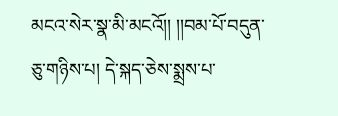མངའ་སེར་སྣ་མི་མངའོ།། །།བམ་པོ་བདུན་ཅུ་གཉིས་པ། དེ་སྐད་ཅེས་སྨྲས་པ་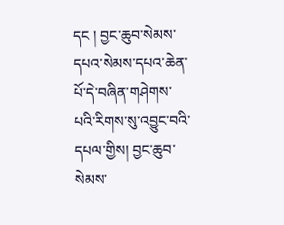དང ། བྱང་ཆུབ་སེམས་དཔའ་སེམས་དཔའ་ཆེན་པོ་དེ་བཞིན་གཤེགས་པའི་རིགས་སུ་འབྱུང་བའི་དཔལ་གྱིས། བྱང་ཆུབ་སེམས་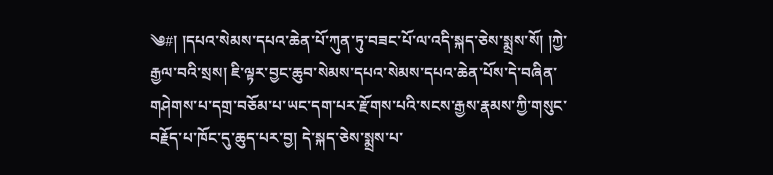༄#། །དཔའ་སེམས་དཔའ་ཆེན་པོ་ཀུན་ཏུ་བཟང་པོ་ལ་འདི་སྐད་ཅེས་སྨྲས་སོ། །ཀྱེ་རྒྱལ་བའི་སྲས། ཇི་ལྟར་བྱང་ཆུབ་སེམས་དཔའ་སེམས་དཔའ་ཆེན་པོས་དེ་བཞིན་གཤེགས་པ་དགྲ་བཅོམ་པ་ཡང་དག་པར་རྫོགས་པའི་སངས་རྒྱས་རྣམས་ཀྱི་གསུང་བརྗོད་པ་ཁོང་དུ་ཆུད་པར་བྱ། དེ་སྐད་ཅེས་སྨྲས་པ་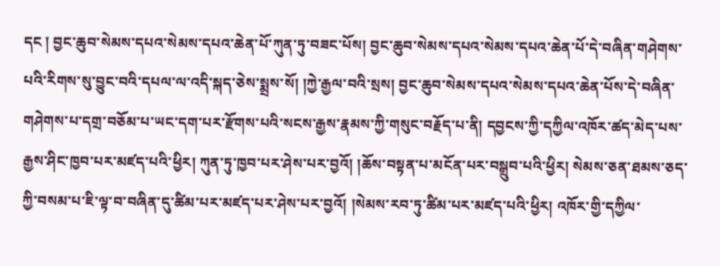དང ། བྱང་ཆུབ་སེམས་དཔའ་སེམས་དཔའ་ཆེན་པོ་ཀུན་ཏུ་བཟང་པོས། བྱང་ཆུབ་སེམས་དཔའ་སེམས་དཔའ་ཆེན་པོ་དེ་བཞིན་གཤེགས་པའི་རིགས་སུ་བྱུང་བའི་དཔལ་ལ་འདི་སྐད་ཅེས་སྨྲས་སོ། །ཀྱེ་རྒྱལ་བའི་སྲས། བྱང་ཆུབ་སེམས་དཔའ་སེམས་དཔའ་ཆེན་པོས་དེ་བཞིན་གཤེགས་པ་དགྲ་བཅོམ་པ་ཡང་དག་པར་རྫོགས་པའི་སངས་རྒྱས་རྣམས་ཀྱི་གསུང་བརྗོད་པ་ནི། དབྱངས་ཀྱི་དཀྱིལ་འཁོར་ཚད་མེད་པས་རྒྱས་ཤིང་ཁྱབ་པར་མཛད་པའི་ཕྱིར། ཀུན་ཏུ་ཁྱབ་པར་ཤེས་པར་བྱའོ། །ཆོས་བསྟན་པ་མངོན་པར་བསྒྲུབ་པའི་ཕྱིར། སེམས་ཅན་ཐམས་ཅད་ཀྱི་བསམ་པ་ཇི་ལྟ་བ་བཞིན་དུ་ཚིམ་པར་མཛད་པར་ཤེས་པར་བྱའོ། །སེམས་རབ་ཏུ་ཚིམ་པར་མཛད་པའི་ཕྱིར། འཁོར་གྱི་དཀྱིལ་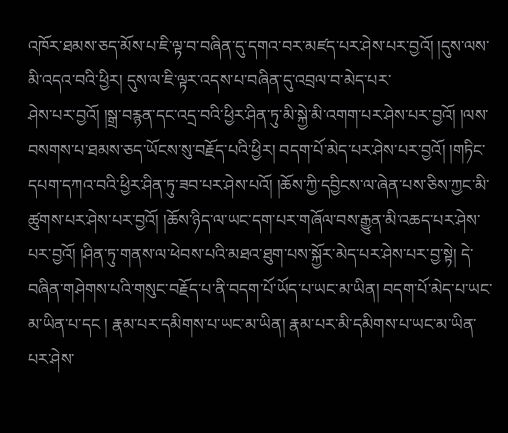འཁོར་ཐམས་ཅད་མོས་པ་ཇི་ལྟ་བ་བཞིན་དུ་དགའ་བར་མཛད་པར་ཤེས་པར་བྱའོ། །དུས་ལས་མི་འདའ་བའི་ཕྱིར། དུས་ལ་ཇི་ལྟར་འདས་པ་བཞིན་དུ་འབྲལ་བ་མེད་པར་
ཤེས་པར་བྱའོ། །སྒྲ་བརྙན་དང་འདྲ་བའི་ཕྱིར་ཤིན་ཏུ་མི་སྐྱེ་མི་འགག་པར་ཤེས་པར་བྱའོ། །ལས་བསགས་པ་ཐམས་ཅད་ཡོངས་སུ་བརྗོད་པའི་ཕྱིར། བདག་པོ་མེད་པར་ཤེས་པར་བྱའོ། །གཏིང་དཔག་དཀའ་བའི་ཕྱིར་ཤིན་ཏུ་ཟབ་པར་ཤེས་པའོ། །ཆོས་ཀྱི་དབྱིངས་ལ་ཞེན་པས་ཅིས་ཀྱང་མི་ཚུགས་པར་ཤེས་པར་བྱའོ། །ཆོས་ཉིད་ལ་ཡང་དག་པར་གཞོལ་བས་རྒྱུན་མི་འཆད་པར་ཤེས་པར་བྱའོ། །ཤིན་ཏུ་གནས་ལ་ཕེབས་པའི་མཐའ་ཐུག་པས་སྐྱོར་མེད་པར་ཤེས་པར་བྱ་སྟེ། དེ་བཞིན་གཤེགས་པའི་གསུང་བརྗོད་པ་ནི་བདག་པོ་ཡོད་པ་ཡང་མ་ཡིན། བདག་པོ་མེད་པ་ཡང་མ་ཡིན་པ་དང ། རྣམ་པར་དམིགས་པ་ཡང་མ་ཡིན། རྣམ་པར་མི་དམིགས་པ་ཡང་མ་ཡིན་པར་ཤེས་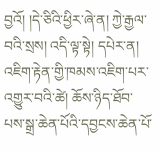བྱའོ། །དེ་ཅིའི་ཕྱིར་ཞེ་ན། ཀྱེ་རྒྱལ་བའི་སྲས། འདི་ལྟ་སྟེ། དཔེར་ན། འཇིག་རྟེན་གྱི་ཁམས་འཇིག་པར་འགྱུར་བའི་ཚེ། ཆོས་ཉིད་ཐོབ་པས་སྒྲ་ཆེན་པོའི་དབྱངས་ཆེན་པོ་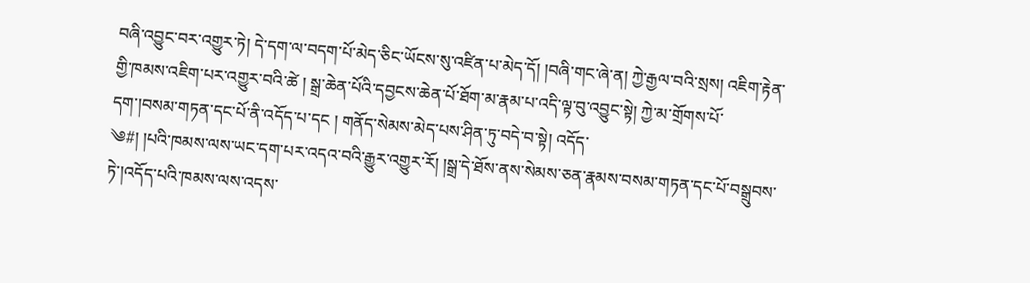བཞི་འབྱུང་བར་འགྱུར་ཏེ། དེ་དག་ལ་བདག་པོ་མེད་ཅིང་ཡོངས་སུ་འཛིན་པ་མེད་དོ། །བཞི་གང་ཞེ་ན། ཀྱེ་རྒྱལ་བའི་སྲས། འཇིག་རྟེན་གྱི་ཁམས་འཇིག་པར་འགྱུར་བའི་ཚེ ། སྒྲ་ཆེན་པོའི་དབྱངས་ཆེན་པོ་ཐོག་མ་རྣམ་པ་འདི་ལྟ་བུ་འབྱུང་སྟེ། ཀྱེ་མ་གྲོགས་པོ་དག་།བསམ་གཏན་དང་པོ་ནི་འདོད་པ་དང ། གནོད་སེམས་མེད་པས་ཤིན་ཏུ་བདེ་བ་སྟེ། འདོད་
༄#། །པའི་ཁམས་ལས་ཡང་དག་པར་འདའ་བའི་རྒྱུར་འགྱུར་རོ། །སྒྲ་དེ་ཐོས་ནས་སེམས་ཅན་རྣམས་བསམ་གཏན་དང་པོ་བསྒྲུབས་ཏེ་།འདོད་པའི་ཁམས་ལས་འདས་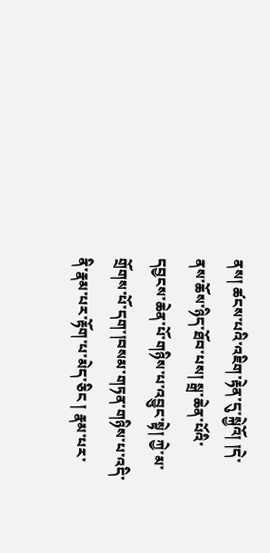ནས། ཚངས་པའི་འཇིག་རྟེན་དུ་སྐྱེའོ། །དེ་ནས་ཆོས་ཉིད་ཐོབ་པས། སྒྲ་ཆེན་པོའི་དབྱངས་ཆེན་པོ་གཉིས་པ་འབྱུང་སྟེ། ཀྱེ་མ་གྲོགས་པོ་དག་།བསམ་གཏན་གཉིས་པ་འདི་ནི་རྣམ་པར་རྟོག་པ་མེད་ཅིང ། རྣམ་པར་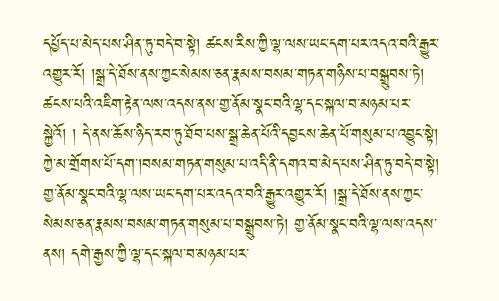དཔྱོད་པ་མེད་པས་ཤིན་ཏུ་བདེ་བ་སྟེ། ཚངས་རིས་ཀྱི་ལྷ་ལས་ཡང་དག་པར་འདའ་བའི་རྒྱུར་འགྱུར་རོ། །སྒྲ་དེ་ཐོས་ནས་ཀྱང་སེམས་ཅན་རྣམས་བསམ་གཏན་གཉིས་པ་བསྒྲུབས་ཏེ། ཚངས་པའི་འཇིག་རྟེན་ལས་འདས་ནས་གྱ་ནོམ་སྣང་བའི་ལྷ་དང་སྐལ་བ་མཉམ་པར་སྐྱེའོ། ། དེ་ནས་ཆོས་ཉིད་རབ་ཏུ་ཐོབ་པས་སྒྲ་ཆེན་པོའི་དབྱངས་ཆེན་པོ་གསུམ་པ་འབྱུང་སྟེ། ཀྱེ་མ་གྲོགས་པོ་དག་།བསམ་གཏན་གསུམ་པ་འདི་ནི་དགའ་བ་མེད་པས་ཤིན་ཏུ་བདེ་བ་སྟེ། གྱ་ནོམ་སྣང་བའི་ལྷ་ལས་ཡང་དག་པར་འདའ་བའི་རྒྱུར་འགྱུར་རོ། །སྒྲ་དེ་ཐོས་ནས་ཀྱང་སེམས་ཅན་རྣམས་བསམ་གཏན་གསུམ་པ་བསྒྲུབས་ཏེ། གྱ་ནོམ་སྣང་བའི་ལྷ་ལས་འདས་ནས། དགེ་རྒྱས་ཀྱི་ལྷ་དང་སྐལ་བ་མཉམ་པར་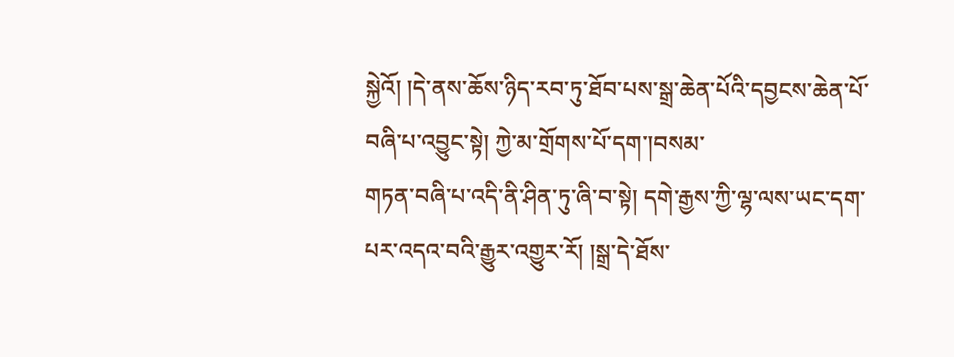སྐྱེའོ། །དེ་ནས་ཆོས་ཉིད་རབ་ཏུ་ཐོབ་པས་སྒྲ་ཆེན་པོའི་དབྱངས་ཆེན་པོ་བཞི་པ་འབྱུང་སྟེ། ཀྱེ་མ་གྲོགས་པོ་དག་།བསམ་
གཏན་བཞི་པ་འདི་ནི་ཤིན་ཏུ་ཞི་བ་སྟེ། དགེ་རྒྱས་ཀྱི་ལྷ་ལས་ཡང་དག་པར་འདའ་བའི་རྒྱུར་འགྱུར་རོ། །སྒྲ་དེ་ཐོས་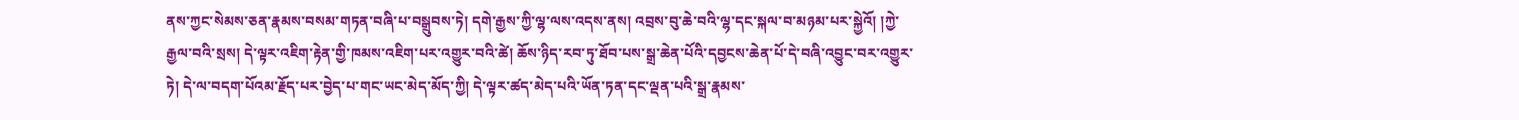ནས་ཀྱང་སེམས་ཅན་རྣམས་བསམ་གཏན་བཞི་པ་བསྒྲུབས་ཏེ། དགེ་རྒྱས་ཀྱི་ལྷ་ལས་འདས་ནས། འབྲས་བུ་ཆེ་བའི་ལྷ་དང་སྐལ་བ་མཉམ་པར་སྐྱེའོ། །ཀྱེ་རྒྱལ་བའི་སྲས། དེ་ལྟར་འཇིག་རྟེན་གྱི་ཁམས་འཇིག་པར་འགྱུར་བའི་ཚེ། ཆོས་ཉིད་རབ་ཏུ་ཐོབ་པས་སྒྲ་ཆེན་པོའི་དབྱངས་ཆེན་པོ་དེ་བཞི་འབྱུང་བར་འགྱུར་ཏེ། དེ་ལ་བདག་པོའམ་རྗོད་པར་བྱེད་པ་གང་ཡང་མེད་མོད་ཀྱི། དེ་ལྟར་ཚད་མེད་པའི་ཡོན་ཏན་དང་ལྡན་པའི་སྒྲ་རྣམས་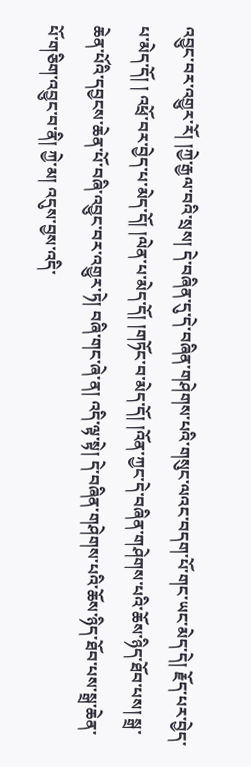འབྱུང་བར་འགྱུར་རོ། །ཀྱེ་རྒྱལ་བའི་སྲས། དེ་བཞིན་དུ་དེ་བཞིན་གཤེགས་པའི་གསུང་ལའང་བདག་པོ་གང་ཡང་མེད་དེ། རྗོད་པར་བྱེད་པ་མེད་དོ། ། འཕྲོ་བར་བྱེད་པ་མེད་དོ། །ལེན་པ་མེད་དོ། །གཏོང་བ་མེད་དོ། །འོན་ཀྱང་དེ་བཞིན་གཤེགས་པའི་ཆོས་ཉིད་ཐོབ་པས། སྒྲ་ཆེན་པོའི་དབྱངས་ཆེན་པོ་བཞི་འབྱུང་བར་འགྱུར་ཏེ། བཞི་གང་ཞེ་ན། འདི་ལྟ་སྟེ། དེ་བཞིན་གཤེགས་པའི་ཆོས་ཉིད་ཐོབ་པས་སྒྲ་ཆེན་པོ་གཅིག་འབྱུང་བ་ནི། ཀྱེ་མ། འདུས་བྱས་འདི་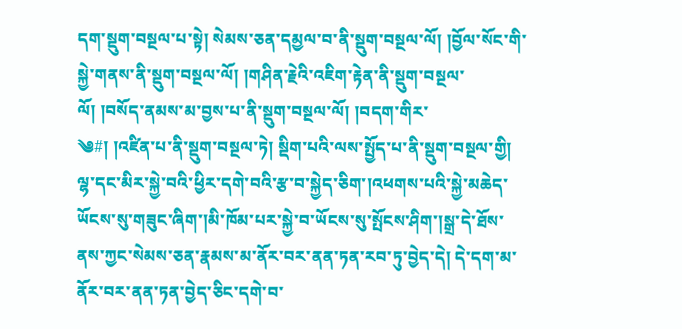དག་སྡུག་བསྔལ་པ་སྟེ། སེམས་ཅན་དམྱལ་བ་ནི་སྡུག་བསྔལ་ལོ། །བྱོལ་སོང་གི་སྐྱེ་གནས་ནི་སྡུག་བསྔལ་ལོ། །གཤིན་རྗེའི་འཇིག་རྟེན་ནི་སྡུག་བསྔལ་ལོ། །བསོད་ནམས་མ་བྱས་པ་ནི་སྡུག་བསྔལ་ལོ། །བདག་གིར་
༄#། །འཛིན་པ་ནི་སྡུག་བསྔལ་ཏེ། སྡིག་པའི་ལས་སྤྱོད་པ་ནི་སྡུག་བསྔལ་གྱི། ལྷ་དང་མིར་སྐྱེ་བའི་ཕྱིར་དགེ་བའི་རྩ་བ་སྐྱེད་ཅིག་།འཕགས་པའི་སྐྱེ་མཆེད་ཡོངས་སུ་གཟུང་ཞིག་།མི་ཁོམ་པར་སྐྱེ་བ་ཡོངས་སུ་སྤོངས་ཤིག་།སྒྲ་དེ་ཐོས་ནས་ཀྱང་སེམས་ཅན་རྣམས་མ་ནོར་བར་ནན་ཏན་རབ་ཏུ་བྱེད་དེ། དེ་དག་མ་ནོར་བར་ནན་ཏན་བྱེད་ཅིང་དགེ་བ་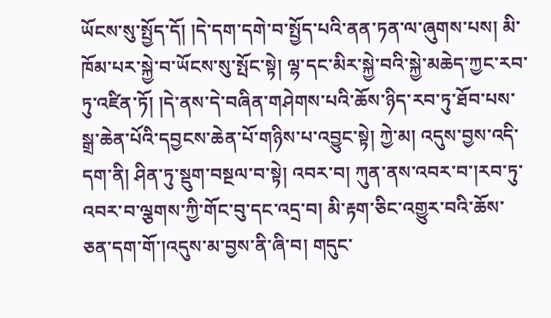ཡོངས་སུ་སྤྱོད་དོ། །དེ་དག་དགེ་བ་སྤྱོད་པའི་ནན་ཏན་ལ་ཞུགས་པས། མི་ཁོམ་པར་སྐྱེ་བ་ཡོངས་སུ་སྤོང་སྟེ། ལྷ་དང་མིར་སྐྱེ་བའི་སྐྱེ་མཆེད་ཀྱང་རབ་ཏུ་འཛིན་ཏོ། །དེ་ནས་དེ་བཞིན་གཤེགས་པའི་ཆོས་ཉིད་རབ་ཏུ་ཐོབ་པས་སྒྲ་ཆེན་པོའི་དབྱངས་ཆེན་པོ་གཉིས་པ་འབྱུང་སྟེ། ཀྱེ་མ། འདུས་བྱས་འདི་དག་ནི། ཤིན་ཏུ་སྡུག་བསྔལ་བ་སྟེ། འབར་བ། ཀུན་ནས་འབར་བ་།རབ་ཏུ་འབར་བ་ལྕགས་ཀྱི་གོང་བུ་དང་འདྲ་བ། མི་རྟག་ཅིང་འགྱུར་བའི་ཆོས་ཅན་དག་གོ་།འདུས་མ་བྱས་ནི་ཞི་བ། གདུང་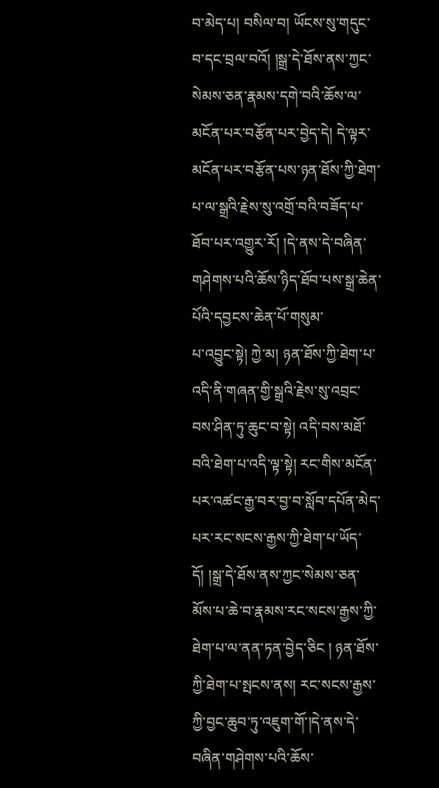བ་མེད་པ། བསིལ་བ། ཡོངས་སུ་གདུང་བ་དང་བྲལ་བའོ། །སྒྲ་དེ་ཐོས་ནས་ཀྱང་སེམས་ཅན་རྣམས་དགེ་བའི་ཆོས་ལ་མངོན་པར་བརྩོན་པར་བྱེད་དེ། དེ་ལྟར་མངོན་པར་བརྩོན་པས་ཉན་ཐོས་ཀྱི་ཐེག་པ་ལ་སྒྲའི་རྗེས་སུ་འགྲོ་བའི་བཟོད་པ་ཐོབ་པར་འགྱུར་རོ། །དེ་ནས་དེ་བཞིན་གཤེགས་པའི་ཆོས་ཉིད་ཐོབ་པས་སྒྲ་ཆེན་པོའི་དབྱངས་ཆེན་པོ་གསུམ་
པ་འབྱུང་སྟེ། ཀྱེ་མ། ཉན་ཐོས་ཀྱི་ཐེག་པ་འདི་ནི་གཞན་གྱི་སྒྲའི་རྗེས་སུ་འབྲང་བས་ཤིན་ཏུ་ཆུང་བ་སྟེ། འདི་བས་མཐོ་བའི་ཐེག་པ་འདི་ལྟ་སྟེ། རང་གིས་མངོན་པར་འཚང་རྒྱ་བར་བྱ་བ་སློབ་དཔོན་མེད་པར་རང་སངས་རྒྱས་ཀྱི་ཐེག་པ་ཡོད་དོ། །སྒྲ་དེ་ཐོས་ནས་ཀྱང་སེམས་ཅན་མོས་པ་ཆེ་བ་རྣམས་རང་སངས་རྒྱས་ཀྱི་ཐེག་པ་ལ་ནན་ཏན་བྱེད་ཅིང ། ཉན་ཐོས་ཀྱི་ཐེག་པ་སྤངས་ནས། རང་སངས་རྒྱས་ཀྱི་བྱང་ཆུབ་ཏུ་འཇུག་གོ་།དེ་ནས་དེ་བཞིན་གཤེགས་པའི་ཆོས་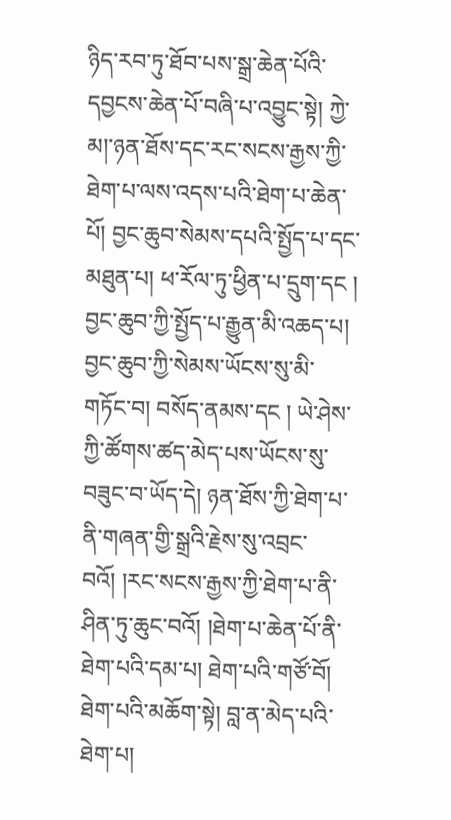ཉིད་རབ་ཏུ་ཐོབ་པས་སྒྲ་ཆེན་པོའི་དབྱངས་ཆེན་པོ་བཞི་པ་འབྱུང་སྟེ། ཀྱེ་མ།་ཉན་ཐོས་དང་རང་སངས་རྒྱས་ཀྱི་ཐེག་པ་ལས་འདས་པའི་ཐེག་པ་ཆེན་པོ། བྱང་ཆུབ་སེམས་དཔའི་སྤྱོད་པ་དང་མཐུན་པ། ཕ་རོལ་ཏུ་ཕྱིན་པ་དྲུག་དང ། བྱང་ཆུབ་ཀྱི་སྤྱོད་པ་རྒྱུན་མི་འཆད་པ། བྱང་ཆུབ་ཀྱི་སེམས་ཡོངས་སུ་མི་གཏོང་བ། བསོད་ནམས་དང ། ཡེ་ཤེས་ཀྱི་ཚོགས་ཚད་མེད་པས་ཡོངས་སུ་བཟུང་བ་ཡོད་དེ། ཉན་ཐོས་ཀྱི་ཐེག་པ་ནི་གཞན་གྱི་སྒྲའི་རྗེས་སུ་འབྲང་བའོ། །རང་སངས་རྒྱས་ཀྱི་ཐེག་པ་ནི་ཤིན་ཏུ་ཆུང་བའོ། །ཐེག་པ་ཆེན་པོ་ནི་ཐེག་པའི་དམ་པ། ཐེག་པའི་གཙོ་བོ། ཐེག་པའི་མཆོག་སྟེ། བླ་ན་མེད་པའི་ཐེག་པ།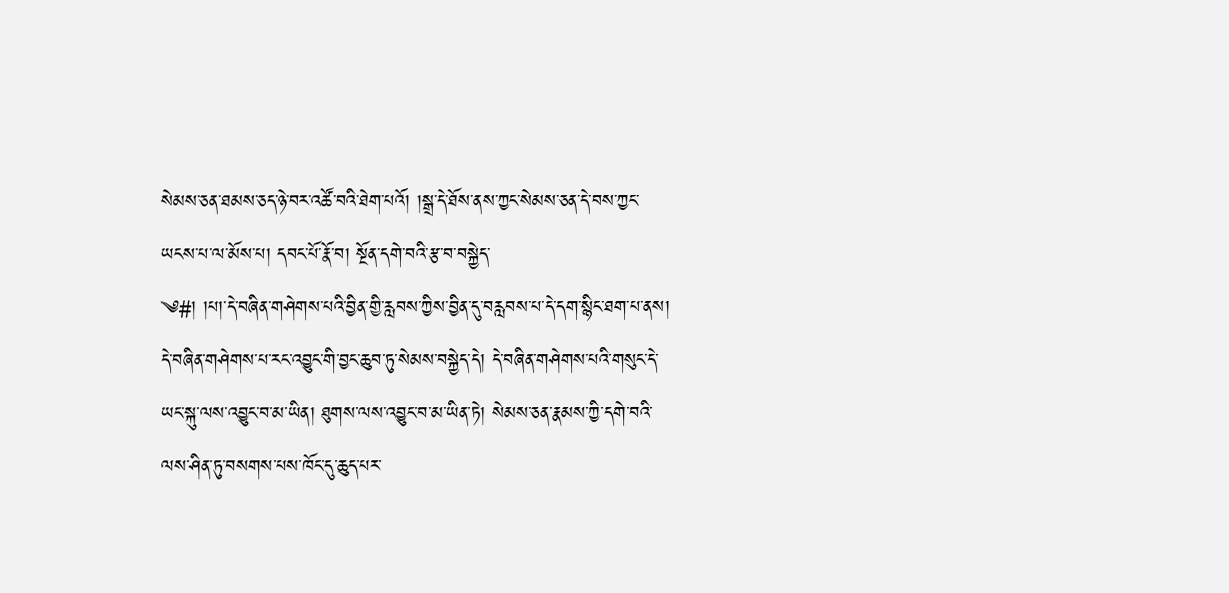སེམས་ཅན་ཐམས་ཅད་ཉེ་བར་འཚོ་བའི་ཐེག་པའོ། །སྒྲ་དེ་ཐོས་ནས་ཀྱང་སེམས་ཅན་དེ་བས་ཀྱང་ཡངས་པ་ལ་མོས་པ། དབང་པོ་རྣོ་བ། སྔོན་དགེ་བའི་རྩ་བ་བསྐྱེད་
༄#། །པ།་དེ་བཞིན་གཤེགས་པའི་བྱིན་གྱི་རླབས་ཀྱིས་བྱིན་དུ་བརླབས་པ་དེ་དག་སྙིང་ཐག་པ་ནས། དེ་བཞིན་གཤེགས་པ་རང་འབྱུང་གི་བྱང་ཆུབ་ཏུ་སེམས་བསྐྱེད་དེ། དེ་བཞིན་གཤེགས་པའི་གསུང་དེ་ཡང་སྐུ་ལས་འབྱུང་བ་མ་ཡིན། ཐུགས་ལས་འབྱུང་བ་མ་ཡིན་ཏེ། སེམས་ཅན་རྣམས་ཀྱི་དགེ་བའི་ལས་ཤིན་ཏུ་བསགས་པས་ཁོང་དུ་ཆུད་པར་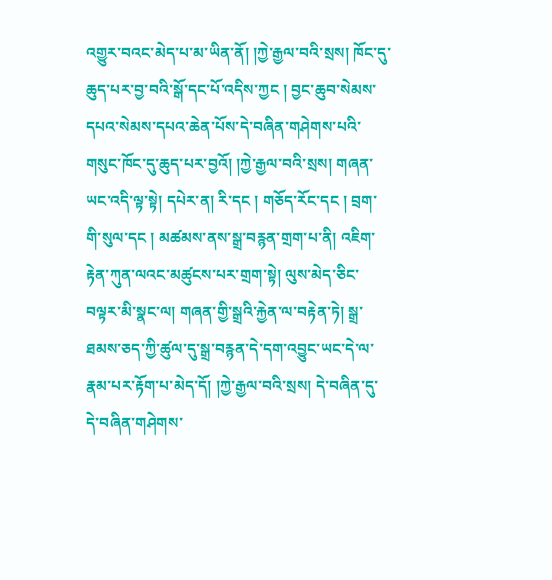འགྱུར་བའང་མེད་པ་མ་ཡིན་ནོ། །ཀྱེ་རྒྱལ་བའི་སྲས། ཁོང་དུ་ཆུད་པར་བྱ་བའི་སྒོ་དང་པོ་འདིས་ཀྱང ། བྱང་ཆུབ་སེམས་དཔའ་སེམས་དཔའ་ཆེན་པོས་དེ་བཞིན་གཤེགས་པའི་གསུང་ཁོང་དུ་ཆུད་པར་བྱའོ། །ཀྱེ་རྒྱལ་བའི་སྲས། གཞན་ཡང་འདི་ལྟ་སྟེ། དཔེར་ན། རི་དང ། གཅོད་རོང་དང ། བྲག་གི་སུལ་དང ། མཚམས་ནས་སྒྲ་བརྙན་གྲག་པ་ནི། འཇིག་རྟེན་ཀུན་ལའང་མཚུངས་པར་གྲག་སྟེ། ལུས་མེད་ཅིང་བལྟར་མི་སྣང་ལ། གཞན་གྱི་སྒྲའི་རྐྱེན་ལ་བརྟེན་ཏེ། སྒྲ་ཐམས་ཅད་ཀྱི་ཚུལ་དུ་སྒྲ་བརྙན་དེ་དག་འབྱུང་ཡང་དེ་ལ་རྣམ་པར་རྟོག་པ་མེད་དོ། །ཀྱེ་རྒྱལ་བའི་སྲས། དེ་བཞིན་དུ་དེ་བཞིན་གཤེགས་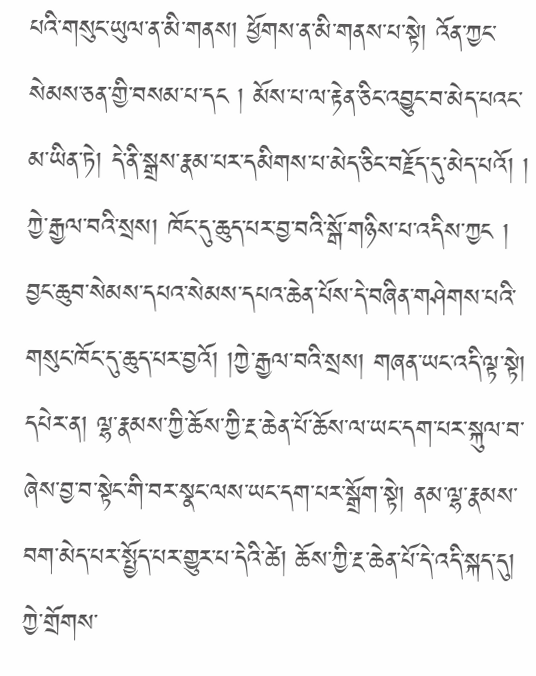པའི་གསུང་ཡུལ་ན་མི་གནས། ཕྱོགས་ན་མི་གནས་པ་སྟེ། འོན་ཀྱང་སེམས་ཅན་གྱི་བསམ་པ་དང ། མོས་པ་ལ་རྟེན་ཅིང་འབྱུང་བ་མེད་པའང་མ་ཡིན་ཏེ། དེ་ནི་སྒྲས་རྣམ་པར་དམིགས་པ་མེད་ཅིང་བརྗོད་དུ་མེད་པའོ། །
ཀྱེ་རྒྱལ་བའི་སྲས། ཁོང་དུ་ཆུད་པར་བྱ་བའི་སྒོ་གཉིས་པ་འདིས་ཀྱང ། བྱང་ཆུབ་སེམས་དཔའ་སེམས་དཔའ་ཆེན་པོས་དེ་བཞིན་གཤེགས་པའི་གསུང་ཁོང་དུ་ཆུད་པར་བྱའོ། །ཀྱེ་རྒྱལ་བའི་སྲས། གཞན་ཡང་འདི་ལྟ་སྟེ། དཔེར་ན། ལྷ་རྣམས་ཀྱི་ཆོས་ཀྱི་རྔ་ཆེན་པོ་ཆོས་ལ་ཡང་དག་པར་སྐུལ་བ་ཞེས་བྱ་བ་སྟེང་གི་བར་སྣང་ལས་ཡང་དག་པར་སྒྲོག་སྟེ། ནམ་ལྷ་རྣམས་བག་མེད་པར་སྤྱོད་པར་གྱུར་པ་དེའི་ཚེ། ཆོས་ཀྱི་རྔ་ཆེན་པོ་དེ་འདི་སྐད་དུ། ཀྱེ་གྲོགས་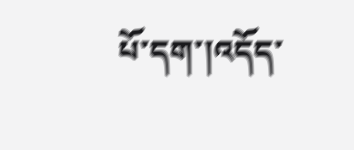པོ་དག་།འདོད་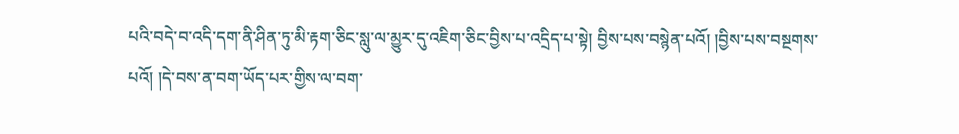པའི་བདེ་བ་འདི་དག་ནི་ཤིན་ཏུ་མི་རྟག་ཅིང་སླུ་ལ་མྱུར་དུ་འཇིག་ཅིང་བྱིས་པ་འདྲིད་པ་སྟེ། བྱིས་པས་བསྙེན་པའོ། །བྱིས་པས་བསྔགས་པའོ། །དེ་བས་ན་བག་ཡོད་པར་གྱིས་ལ་བག་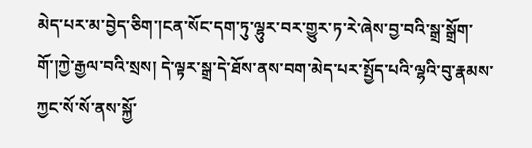མེད་པར་མ་བྱེད་ཅིག་།ངན་སོང་དག་ཏུ་ལྷུར་བར་གྱུར་ཏ་རེ་ཞེས་བྱ་བའི་སྒྲ་སྒྲོག་གོ་།ཀྱེ་རྒྱལ་བའི་སྲས། དེ་ལྟར་སྒྲ་དེ་ཐོས་ནས་བག་མེད་པར་སྤྱོད་པའི་ལྷའི་བུ་རྣམས་ཀྱང་སོ་སོ་ནས་སྐྱོ་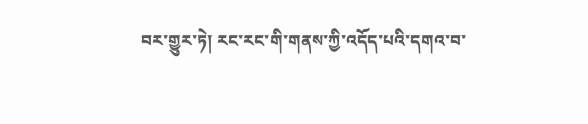བར་གྱུར་ཏེ། རང་རང་གི་གནས་ཀྱི་འདོད་པའི་དགའ་བ་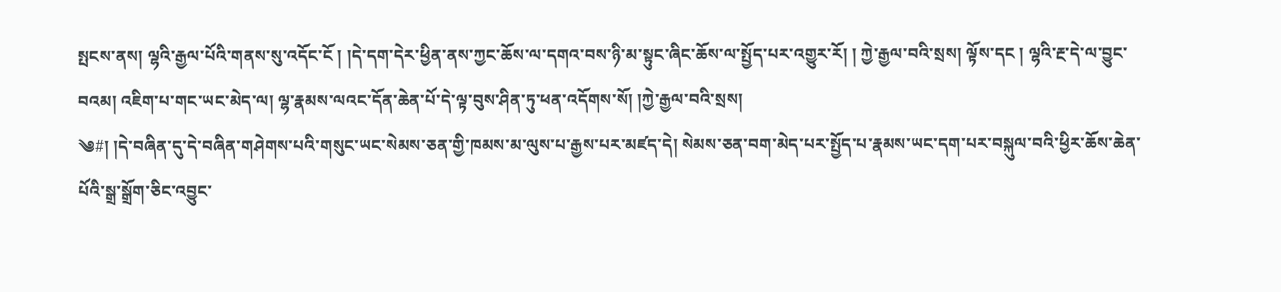སྤངས་ནས། ལྷའི་རྒྱལ་པོའི་གནས་སུ་འདོང་ངོ ། །དེ་དག་དེར་ཕྱིན་ནས་ཀྱང་ཆོས་ལ་དགའ་བས་ཉི་མ་སྟུང་ཞིང་ཆོས་ལ་སྤྱོད་པར་འགྱུར་རོ། ། ཀྱེ་རྒྱལ་བའི་སྲས། ལྟོས་དང ། ལྷའི་རྔ་དེ་ལ་བྱུང་བའམ། འཇིག་པ་གང་ཡང་མེད་ལ། ལྷ་རྣམས་ལའང་དོན་ཆེན་པོ་དེ་ལྟ་བུས་ཤིན་ཏུ་ཕན་འདོགས་སོ། །ཀྱེ་རྒྱལ་བའི་སྲས།
༄#། །དེ་བཞིན་དུ་དེ་བཞིན་གཤེགས་པའི་གསུང་ཡང་སེམས་ཅན་གྱི་ཁམས་མ་ལུས་པ་རྒྱས་པར་མཛད་དེ། སེམས་ཅན་བག་མེད་པར་སྤྱོད་པ་རྣམས་ཡང་དག་པར་བསྐུལ་བའི་ཕྱིར་ཆོས་ཆེན་པོའི་སྒྲ་སྒྲོག་ཅིང་འབྱུང་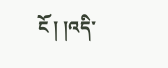ངོ ། །འདི་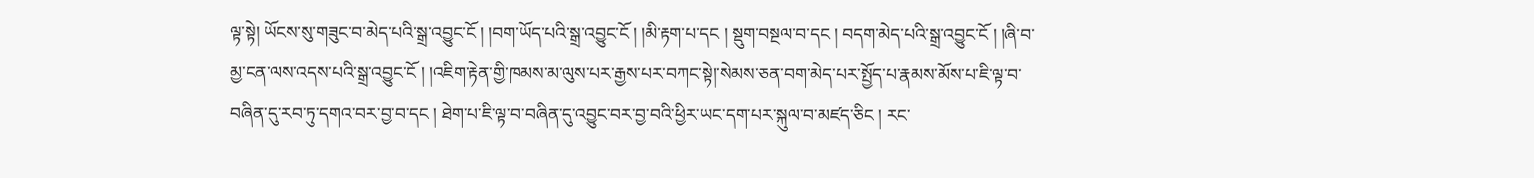ལྟ་སྟེ། ཡོངས་སུ་གཟུང་བ་མེད་པའི་སྒྲ་འབྱུང་ངོ ། །བག་ཡོད་པའི་སྒྲ་འབྱུང་ངོ ། །མི་རྟག་པ་དང ། སྡུག་བསྔལ་བ་དང ། བདག་མེད་པའི་སྒྲ་འབྱུང་ངོ ། །ཞི་བ་མྱ་ངན་ལས་འདས་པའི་སྒྲ་འབྱུང་ངོ ། །འཇིག་རྟེན་གྱི་ཁམས་མ་ལུས་པར་རྒྱས་པར་བཀང་སྟེ།་སེམས་ཅན་བག་མེད་པར་སྤྱོད་པ་རྣམས་མོས་པ་ཇི་ལྟ་བ་བཞིན་དུ་རབ་ཏུ་དགའ་བར་བྱ་བ་དང ། ཐེག་པ་ཇི་ལྟ་བ་བཞིན་དུ་འབྱུང་བར་བྱ་བའི་ཕྱིར་ཡང་དག་པར་སྐུལ་བ་མཛད་ཅིང ། རང་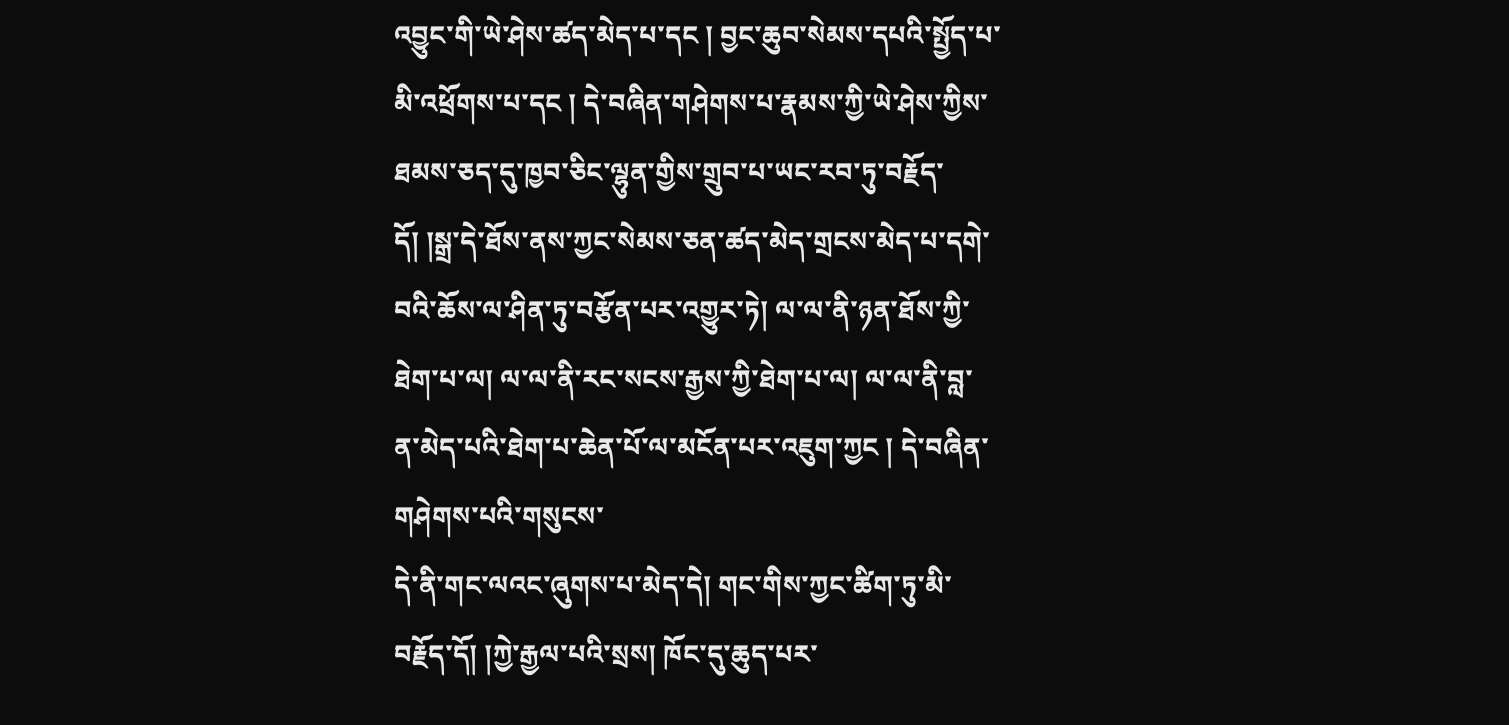འབྱུང་གི་ཡེ་ཤེས་ཚད་མེད་པ་དང ། བྱང་ཆུབ་སེམས་དཔའི་སྤྱོད་པ་མི་འཕྲོགས་པ་དང ། དེ་བཞིན་གཤེགས་པ་རྣམས་ཀྱི་ཡེ་ཤེས་ཀྱིས་ཐམས་ཅད་དུ་ཁྱབ་ཅིང་ལྷུན་གྱིས་གྲུབ་པ་ཡང་རབ་ཏུ་བརྗོད་དོ། །སྒྲ་དེ་ཐོས་ནས་ཀྱང་སེམས་ཅན་ཚད་མེད་གྲངས་མེད་པ་དགེ་བའི་ཆོས་ལ་ཤིན་ཏུ་བརྩོན་པར་འགྱུར་ཏེ། ལ་ལ་ནི་ཉན་ཐོས་ཀྱི་ཐེག་པ་ལ། ལ་ལ་ནི་རང་སངས་རྒྱས་ཀྱི་ཐེག་པ་ལ། ལ་ལ་ནི་བླ་ན་མེད་པའི་ཐེག་པ་ཆེན་པོ་ལ་མངོན་པར་འཇུག་ཀྱང ། དེ་བཞིན་གཤེགས་པའི་གསུངས་
དེ་ནི་གང་ལའང་ཞུགས་པ་མེད་དེ། གང་གིས་ཀྱང་ཚིག་ཏུ་མི་བརྗོད་དོ། །ཀྱེ་རྒྱལ་པའི་སྲས། ཁོང་དུ་ཆུད་པར་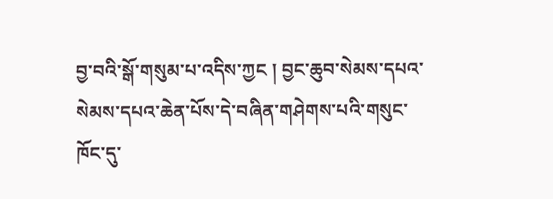བྱ་བའི་སྒོ་གསུམ་པ་འདིས་ཀྱང ། བྱང་ཆུབ་སེམས་དཔའ་སེམས་དཔའ་ཆེན་པོས་དེ་བཞིན་གཤེགས་པའི་གསུང་ཁོང་དུ་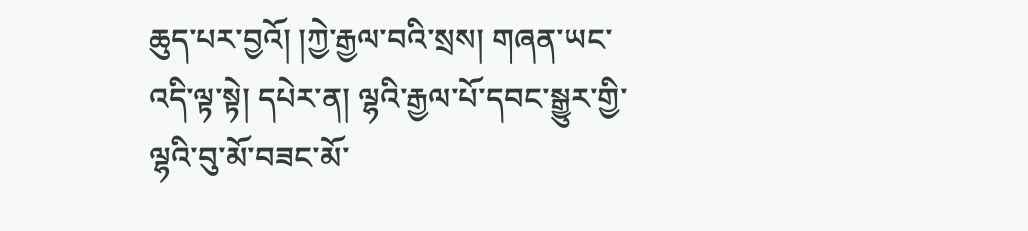ཆུད་པར་བྱའོ། །ཀྱེ་རྒྱལ་བའི་སྲས། གཞན་ཡང་འདི་ལྟ་སྟེ། དཔེར་ན། ལྷའི་རྒྱལ་པོ་དབང་སྒྱུར་གྱི་ལྷའི་བུ་མོ་བཟང་མོ་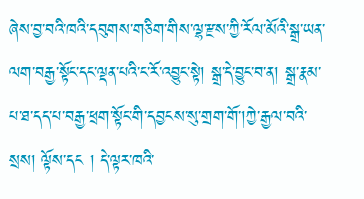ཞེས་བྱ་བའི་ཁའི་དབུགས་གཅིག་གིས་ལྷ་རྫས་ཀྱི་རོལ་མོའི་སྒྲ་ཡན་ལག་བརྒྱ་སྟོང་དང་ལྡན་པའི་ང་རོ་འབྱུང་སྟེ། སྒྲ་དེ་བྱུང་བ་ན། སྒྲ་རྣམ་པ་ཐ་དད་པ་བརྒྱ་ཕྲག་སྟོང་གི་དབྱངས་སུ་གྲག་གོ་།ཀྱེ་རྒྱལ་བའི་སྲས། ལྟོས་དང ། དེ་ལྟར་ཁའི་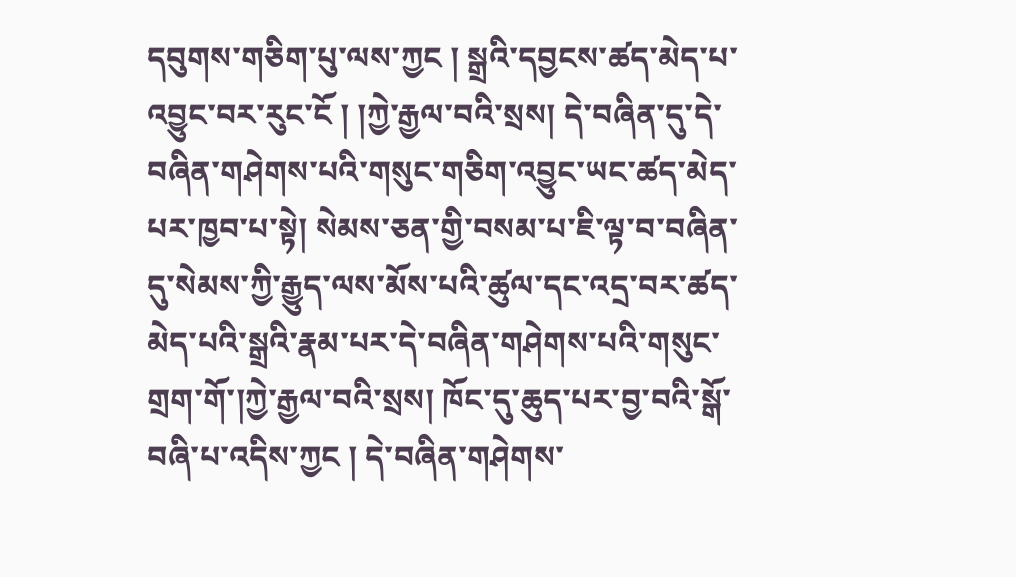དབུགས་གཅིག་པུ་ལས་ཀྱང ། སྒྲའི་དབྱངས་ཚད་མེད་པ་འབྱུང་བར་རུང་ངོ ། །ཀྱེ་རྒྱལ་བའི་སྲས། དེ་བཞིན་དུ་དེ་བཞིན་གཤེགས་པའི་གསུང་གཅིག་འབྱུང་ཡང་ཚད་མེད་པར་ཁྱབ་པ་སྟེ། སེམས་ཅན་གྱི་བསམ་པ་ཇི་ལྟ་བ་བཞིན་དུ་སེམས་ཀྱི་རྒྱུད་ལས་མོས་པའི་ཚུལ་དང་འདྲ་བར་ཚད་མེད་པའི་སྒྲའི་རྣམ་པར་དེ་བཞིན་གཤེགས་པའི་གསུང་གྲག་གོ་།ཀྱེ་རྒྱལ་བའི་སྲས། ཁོང་དུ་ཆུད་པར་བྱ་བའི་སྒོ་བཞི་པ་འདིས་ཀྱང ། དེ་བཞིན་གཤེགས་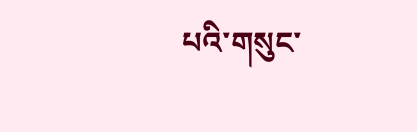པའི་གསུང་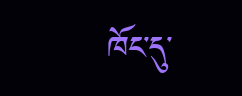ཁོང་དུ་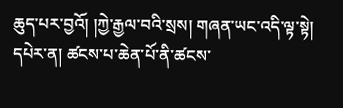ཆུད་པར་བྱའོ། །ཀྱེ་རྒྱལ་བའི་སྲས། གཞན་ཡང་འདི་ལྟ་སྟེ། དཔེར་ན། ཚངས་པ་ཆེན་པོ་ནི་ཚངས་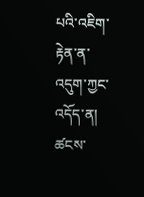པའི་འཇིག་རྟེན་ན་འདུག་ཀྱང་འདོད་ན། ཚངས་